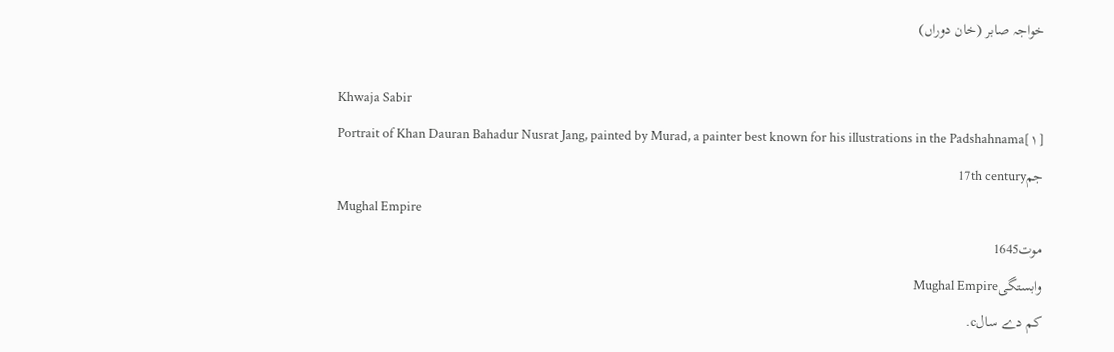خواجہ صابر (خان دوراں)

Khwaja Sabir
Portrait of Khan Dauran Bahadur Nusrat Jang, painted by Murad, a painter best known for his illustrations in the Padshahnama[۱]
جم17th century
Mughal Empire
موت1645
وابستگیMughal Empire
کم دے سالc.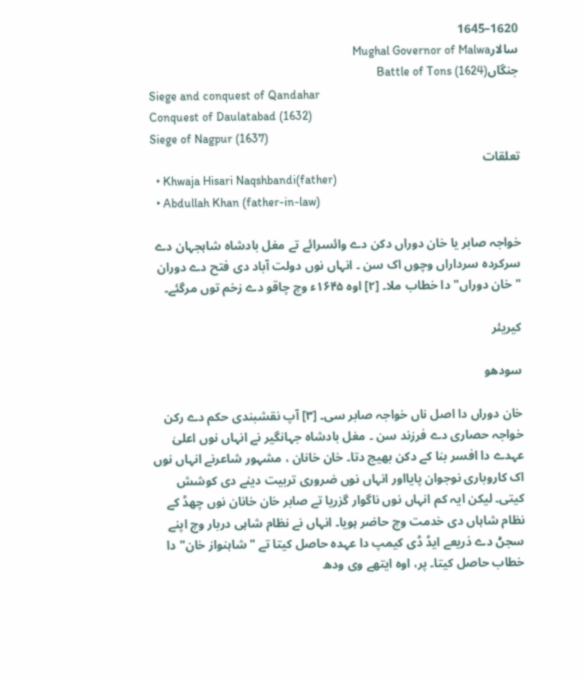1620–1645
سالارMughal Governor of Malwa
جنگاںBattle of Tons (1624)
Siege and conquest of Qandahar
Conquest of Daulatabad (1632)
Siege of Nagpur (1637)
تعلقات
  • Khwaja Hisari Naqshbandi(father)
  • Abdullah Khan (father-in-law)

خواجہ صابر یا خان دوراں دکن دے وائسرائے تے مغل بادشاہ شاہجہان دے سرکردہ سرداراں وچوں اک سن ۔ انہاں نوں دولت آباد دی فتح دے دوران "خان دوراں" دا خطاب ملا۔ [۲] اوہ ۱۶۴۵ء وچ چاقو دے زخم توں مرگئے۔

کیریئر

سودھو

خان دوراں دا اصل ناں خواجہ صابر سی۔ [۳] آپ نقشبندی حکم دے رکن خواجہ حصاری دے فرزند سن ۔ مغل بادشاہ جہانگیر نے انہاں نوں اعلیٰ عہدے دا افسر بنا کے دکن بھیج دتا۔ خان خانان ، مشہور شاعرنے انہاں نوں اک کاروباری نوجوان پایااور انہاں نوں ضروری تربیت دینے دی کوشش کيتی۔ لیکن ایہ کم انہاں نوں ناگوار گزریا تے صابر خان خانان نوں چھڈ کے نظام شاہاں دی خدمت وچ حاضر ہويا۔ انہاں نے نظام شاہی دربار وچ اپنے سجݨ دے ذریعے ایڈ ڈی کیمپ دا عہدہ حاصل کيتا تے "شاہنواز خان" دا خطاب حاصل کيتا۔ پر، اوہ ایتھے وی ودھ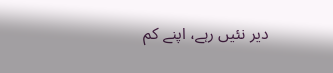دیر نئيں رہے، اپنے کم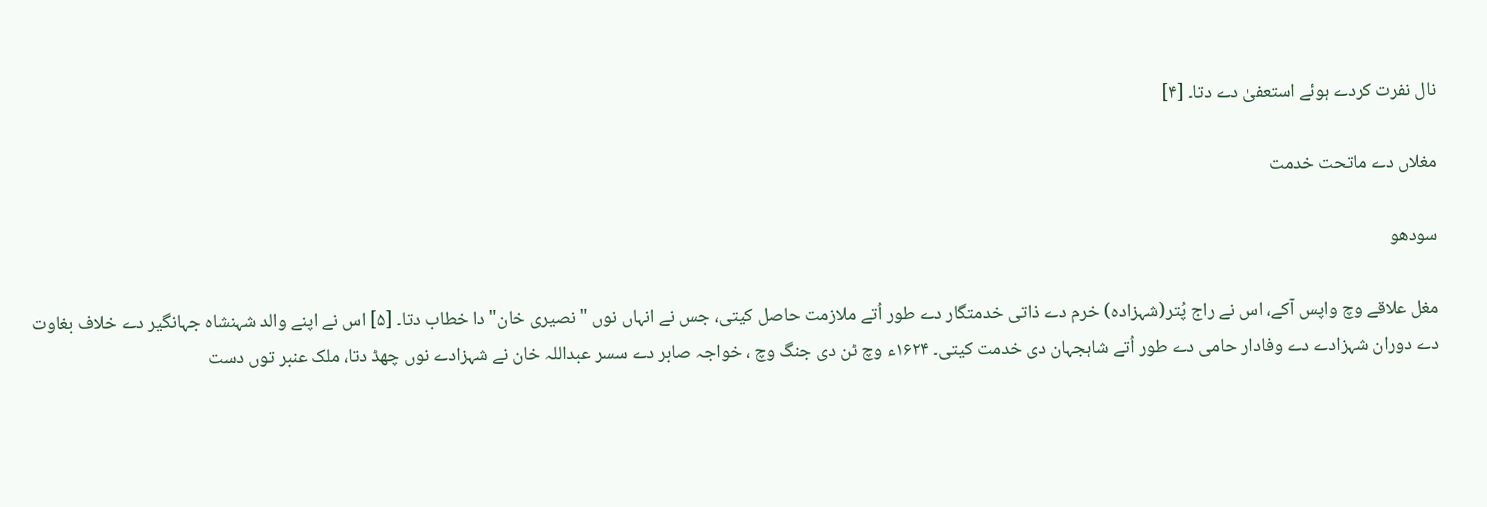نال نفرت کردے ہوئے استعفیٰ دے دتا۔ [۴]

مغلاں دے ماتحت خدمت

سودھو

مغل علاقے وچ واپس آکے، اس نے راج پُتر(شہزادہ) خرم دے ذاتی خدمتگار دے طور اُتے ملازمت حاصل کيتی، جس نے انہاں نوں "نصیری خان" دا خطاب دتا۔ [۵] اس نے اپنے والد شہنشاہ جہانگیر دے خلاف بغاوت دے دوران شہزادے دے وفادار حامی دے طور اُتے شاہجہان دی خدمت کيتی۔ ۱۶۲۴ء وچ ٹن دی جنگ وچ ، خواجہ صابر دے سسر عبداللہ خان نے شہزادے نوں چھڈ دتا، ملک عنبر توں دست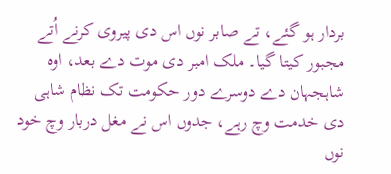بردار ہو گئے، تے صابر نوں اس دی پیروی کرنے اُتے مجبور کيتا گیا۔ ملک امبر دی موت دے بعد، اوہ شاہجہان دے دوسرے دور حکومت تک نظام شاہی دی خدمت وچ رہے، جدوں اس نے مغل دربار وچ خود نوں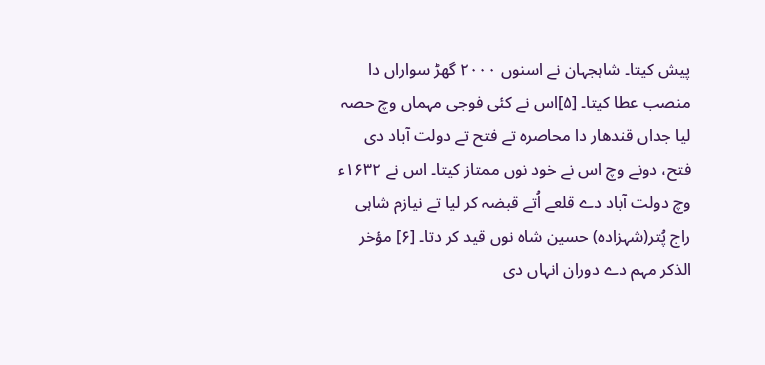پیش کيتا۔ شاہجہان نے اسنوں ۲۰۰۰ گھڑ سواراں دا منصب عطا کيتا۔ [۵]اس نے کئی فوجی مہماں وچ حصہ لیا جداں قندھار دا محاصرہ تے فتح تے دولت آباد دی فتح، دونے وچ اس نے خود نوں ممتاز کيتا۔ اس نے ۱۶۳۲ء وچ دولت آباد دے قلعے اُتے قبضہ کر ليا تے نیازم شاہی راج پُتر(شہزادہ) حسین شاہ نوں قید کر دتا۔ [۶] مؤخر الذکر مہم دے دوران انہاں دی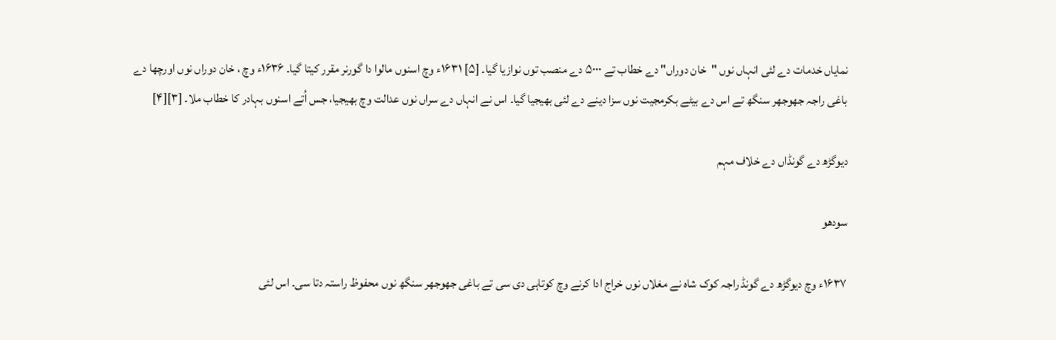نمایاں خدمات دے لئی انہاں نوں "خان دوراں" دے خطاب تے ۵۰۰۰ دے منصب توں نوازیا گیا۔ [۵] ۱۶۳۱ء وچ اسنوں مالوا دا گورنر مقرر کيتا گیا۔ ۱۶۳۶ء وچ ، خان دوراں نوں اورچھا دے باغی راجہ جھوجھر سنگھ تے اس دے بیٹے بکرمجیت نوں سزا دینے دے لئی بھیجیا گیا۔ اس نے انہاں دے سراں نوں عدالت وچ بھیجیا، جس اُتے اسنوں بہادر کا خطاب ملا۔ [۳][۴]

دیوگڑھ دے گونڈاں دے خلاف مہم

سودھو

۱۶۳۷ء وچ دیوگڑھ دے گونڈ راجہ کوک شاہ نے مغلاں نوں خراج ادا کرنے وچ کوتاہی دی سی تے باغی جھوجھر سنگھ نوں محفوظ راستہ دتا سی۔ اس لئی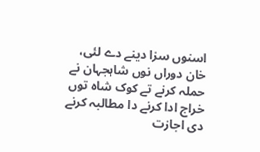اسنوں سزا دینے دے لئی، خان دوراں نوں شاہجہان نے حملہ کرنے تے کوک شاہ توں خراج ادا کرنے دا مطالبہ کرنے دی اجازت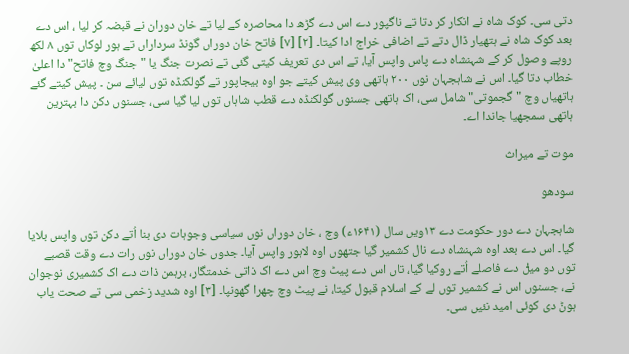دتی سی۔ کوک شاہ نے انکار کر دتا تے ناگپور دے اس دے گڑھ دا محاصرہ کے لیا تے خان دوران نے قبضہ کر ليا ، اس دے بعد کوک شاہ نے ہتھیار ڈال دتے تے اضافی خراج ادا کيتا۔ [۲] [۷] فاتح خان دوراں گونڈ سرداراں تے ہور لوکاں توں ۸ لکھ روپے وصول کر کے شہنشاہ دے پاس واپس آیا، تے اس دی تعریف کيتی گئی تے نصرت جنگ یا "جنگ وچ فاتح" دا اعلیٰ خطاب دتا گیا۔ اس نے شاہجہان نوں ۲۰۰ ہاتھی وی پیش کيتے جو اوہ بیجاپور تے گولکنڈہ توں لیائے سن ۔ پیش کيتے گئے ہاتھیاں وچ "گجموتی" شامل سی، اک ہاتھی جسنوں گولکنڈہ دے قطب شاہاں توں لیا گیا سی، جسنوں دکن دا بہترین ہاتھی سمجھیا جاندا اے۔

موت تے میراث

سودھو

شاہجہان دے دور حکومت دے ۱۳ويں سال (۱۶۴۱ء) وچ ، خان دوراں نوں سیاسی وجوہات دی بنا اُتے دکن توں واپس بلايا گیا۔ اس دے بعد اوہ شہنشاہ دے نال کشمیر گیا جتھوں اوہ لاہور واپس آیا۔ جدوں خان دوراں نوں رات دے وقت قصبے توں دو میݪ دے فاصلے اُتے روکیا گیا، تاں اس دے پیٹ وچ اس دے اک ذاتی خدمتگار، برہمن ذات دے اک کشمیری نوجوان نے، جسنوں اس نے کشمیر توں لے کے اسلام قبول کیتا، نے پیٹ وچ چھرا گھونپا۔ [۳] اوہ شدید زخمی سی تے صحت یاب ہوݨ دی کوئی امید نئيں سی۔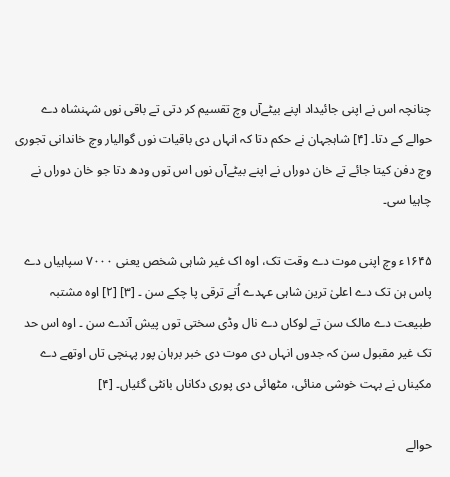چنانچہ اس نے اپنی جائیداد اپنے بیٹےآں وچ تقسیم کر دتی تے باقی نوں شہنشاہ دے حوالے کے دتا۔ [۴] شاہجہان نے حکم دتا کہ انہاں دی باقیات نوں گوالیار وچ خاندانی تجوری وچ دفن کيتا جائے تے خان دوراں نے اپنے بیٹےآں نوں اس توں ودھ دتا جو خان دوراں نے چاہیا سی۔

۱۶۴۵ء وچ اپنی موت دے وقت تک، اوہ اک غیر شاہی شخص یعنی ۷۰۰۰ سپاہیاں دے پاس ہن تک دے اعلیٰ ترین شاہی عہدے اُتے ترقی پا چکے سن ۔ [۳] [۲] اوہ مشتبہ طبیعت دے مالک سن تے لوکاں دے نال وڈی سختی توں پیش آندے سن ۔ اوہ اس حد تک غیر مقبول سن کہ جدوں انہاں دی موت دی خبر برہان پور پہنچی تاں اوتھے دے مکیناں نے بہت خوشی منائی، مٹھائی دی پوری دکاناں بانٹی گئياں۔ [۴]

حوالے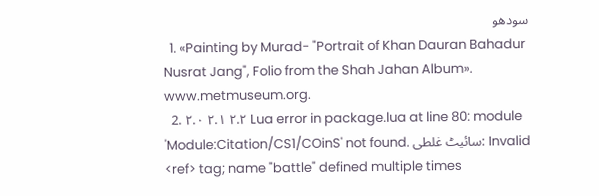سودھو
  1. «Painting by Murad- "Portrait of Khan Dauran Bahadur Nusrat Jang", Folio from the Shah Jahan Album». www.metmuseum.org.
  2. ۲.۰ ۲.۱ ۲.۲ Lua error in package.lua at line 80: module 'Module:Citation/CS1/COinS' not found. سائیٹ غلطی: Invalid <ref> tag; name "battle" defined multiple times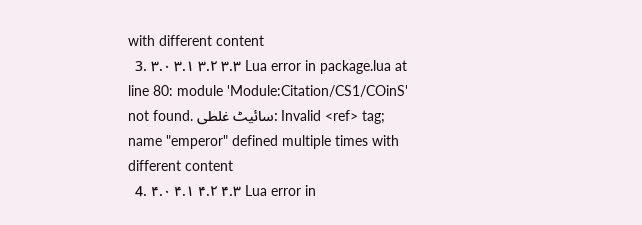with different content
  3. ۳.۰ ۳.۱ ۳.۲ ۳.۳ Lua error in package.lua at line 80: module 'Module:Citation/CS1/COinS' not found. سائیٹ غلطی: Invalid <ref> tag; name "emperor" defined multiple times with different content
  4. ۴.۰ ۴.۱ ۴.۲ ۴.۳ Lua error in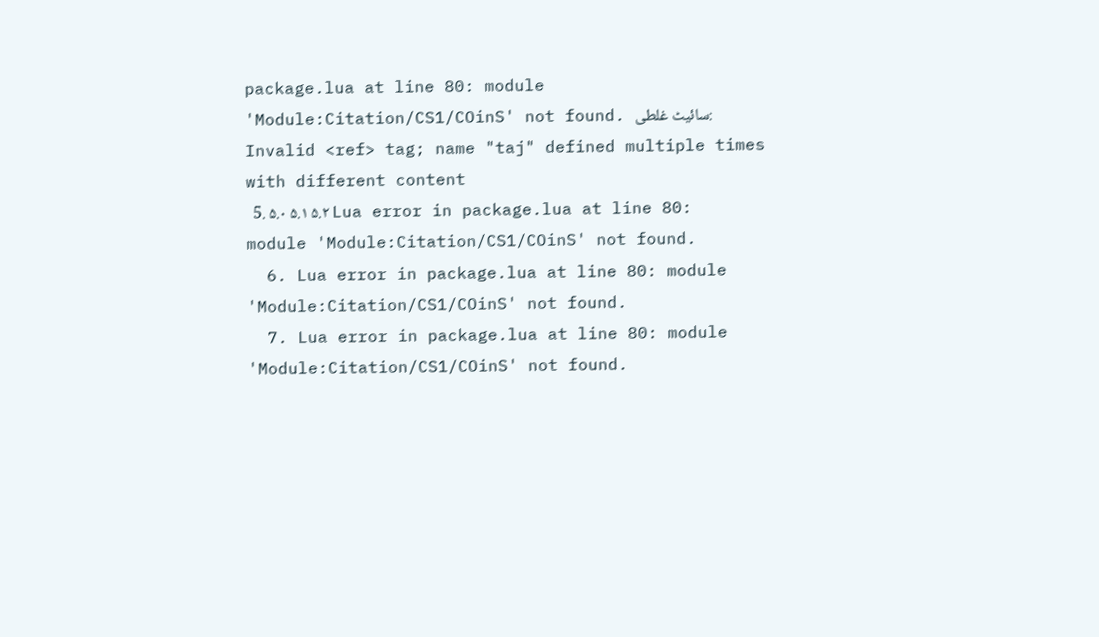package.lua at line 80: module 'Module:Citation/CS1/COinS' not found. سائیٹ غلطی: Invalid <ref> tag; name "taj" defined multiple times with different content
  5. ۵.۰ ۵.۱ ۵.۲ Lua error in package.lua at line 80: module 'Module:Citation/CS1/COinS' not found.
  6. Lua error in package.lua at line 80: module 'Module:Citation/CS1/COinS' not found.
  7. Lua error in package.lua at line 80: module 'Module:Citation/CS1/COinS' not found.